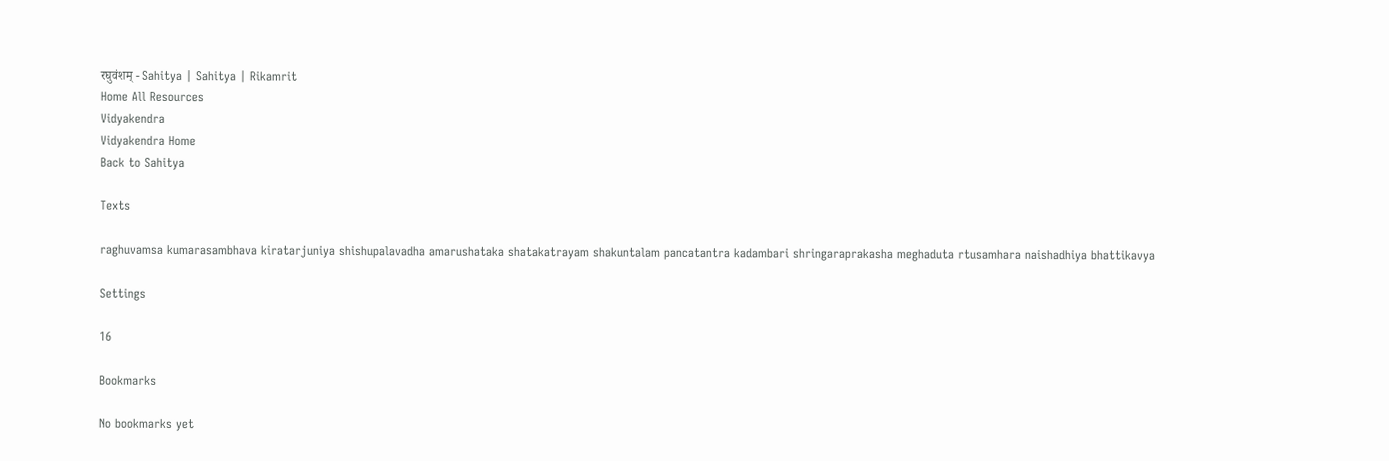रघुवंशम् - Sahitya | Sahitya | Rikamrit
Home All Resources
Vidyakendra
Vidyakendra Home
Back to Sahitya

Texts

raghuvamsa kumarasambhava kiratarjuniya shishupalavadha amarushataka shatakatrayam shakuntalam pancatantra kadambari shringaraprakasha meghaduta rtusamhara naishadhiya bhattikavya

Settings

16

Bookmarks

No bookmarks yet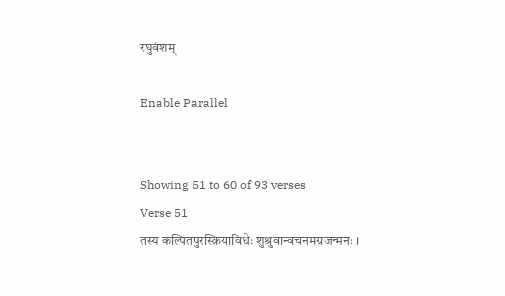रघुवंशम्

Enable Parallel


Showing 51 to 60 of 93 verses
Verse 51
तस्य कल्पितपुरस्क्रियाविधेः शुश्रुवान्वचनमग्रजन्मनः ।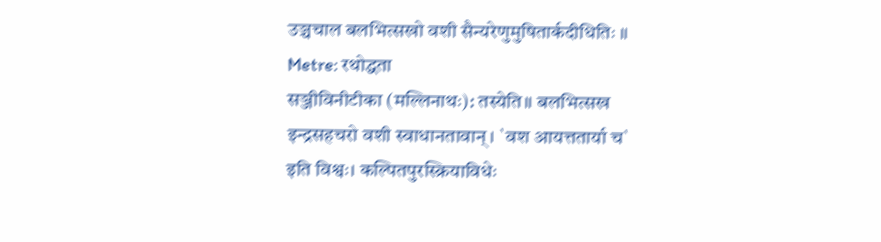उञ्चचाल बलभित्सखो वशी सैन्यरेणुमुषितार्कदीधितिः ॥
Metre: रथोद्धता
सञ्जीविनीटीका (मल्लिनाथः): तस्येति॥ बलभित्सख इन्द्रसहचरो वशी स्वाधानतावान्। `वश आयत्ततार्या च` इति विश्वः। कल्पितपुरस्क्रियाविधेः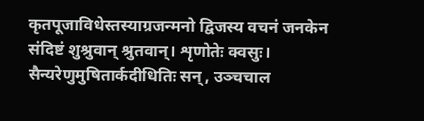कृतपूजाविधेस्तस्याग्रजन्मनो द्विजस्य वचनं जनकेन संदिष्टं शुश्रुवान् श्रुतवान्। शृणोतेः क्वसुः। सैन्यरेणुमुषितार्कदीधितिः सन्, उञ्चचाल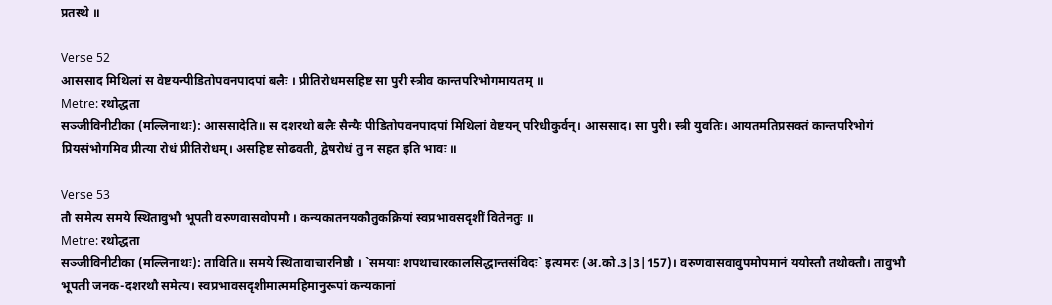प्रतस्थे ॥

Verse 52
आससाद मिथिलां स वेष्टयन्पीडितोपवनपादपां बलैः । प्रीतिरोधमसहिष्ट सा पुरी स्त्रीव कान्तपरिभोगमायतम् ॥
Metre: रथोद्धता
सञ्जीविनीटीका (मल्लिनाथः): आससादेति॥ स दशरथो बलैः सैन्यैः पीडितोपवनपादपां मिथिलां वेष्टयन् परिधीकुर्वन्। आससाद। सा पुरी। स्त्री युवतिः। आयतमतिप्रसक्तं कान्तपरिभोगं प्रियसंभोगमिव प्रीत्या रोधं प्रीतिरोधम्। असहिष्ट सोढवती, द्वेषरोधं तु न सहत इति भावः ॥

Verse 53
तौ समेत्य समये स्थितावुभौ भूपती वरुणवासवोपमौ । कन्यकातनयकौतुकक्रियां स्वप्रभावसदृशीं वितेनतुः ॥
Metre: रथोद्धता
सञ्जीविनीटीका (मल्लिनाथः): ताविति॥ समये स्थितावाचारनिष्ठौ । `समयाः शपथाचारकालसिद्धान्तसंविदः` इत्यमरः (अ.को.3|3|157)। वरुणवासवावुपमोपमानं ययोस्तौ तथोक्तौ। तावुभौ भूपती जनक-दशरथौ समेत्य। स्वप्रभावसदृशीमात्ममहिमानुरूपां कन्यकानां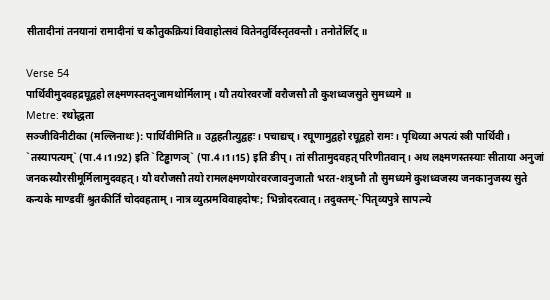सीतादीनां तनयानां रामादीनां च कौतुकक्रियां विवाहोत्सवं वितेनतुर्विस्तृतवन्तौ। तनोतेर्लिट् ॥

Verse 54
पार्थिवीमुदवहद्रघूद्वहो लक्ष्मणस्तदनुजामथोर्मिलाम् । यौ तयोरवरजौं वरौजसौ तौ कुशध्वजसुते सुमध्यमे ॥
Metre: रथोद्धता
सञ्जीविनीटीका (मल्लिनाथः): पार्थिवीमिति॥ उद्वहतीत्युद्वहः। पचाद्यच्। रघूणामुद्वहो रघूद्वहो रामः। पृथिव्या अपत्यं स्त्री पार्थिवी। `तस्यापत्यम्` (पा.4।1।92) इति `टिड्ढाणञ्` (पा.4।1।15) इति ङीप्। तां सीतामुदवहत् परिणीतवान्। अथ लक्ष्मणस्तस्याः सीताया अनुजां जनकस्यौरसीमूर्मिलामुदवहत्। यौ वरौजसौ तयो रामलक्ष्मणयोरवरजावनुजातौ भरत-शत्रुघ्नौ तौ सुमध्यमे कुशध्वजस्य जनकानुजस्य सुते कन्यके माण्डवीं श्रुतकीर्तिं चोदवहताम्। नात्र व्युत्प्रमविवाहदोषः; भिन्नोदरत्वात्। तदुक्तम्-`पितृव्यपुत्रे सापत्न्ये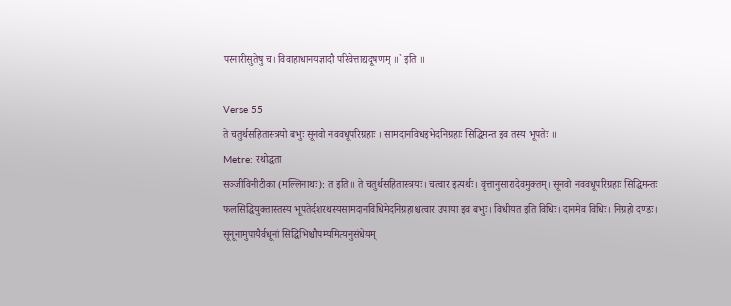परनारीसुतेषु च। विवाहाधानयज्ञादौ परिवेत्ताद्यदूषणम् ॥` इति ॥

Verse 55
ते चतुर्थसहितास्त्रयो बभुः सूनवो नववधूपरिग्रहाः । सामदानविधइभेदनिग्रहाः सिद्धिमन्त इव तस्य भूपतेः ॥
Metre: रथोद्धता
सञ्जीविनीटीका (मल्लिनाथः): त इति॥ ते चतुर्थसहितास्त्रयः। चत्वार इत्यर्थः। वृत्तानुसारादेवमुक्तम्। सूनवो नववधूपरिग्रहाः सिद्धिमन्तः फलसिद्धियुक्तास्तस्य भूपतेर्दशरथस्यसामदानविधिमेदनिग्रहाश्चत्वार उपाया इव बभुः। विधीयत इति विधिः। दानमेव विधिः। निग्रहो दण्डः। सूनूनामुपायैर्वधूनां सिद्धिभिश्चौपम्यमित्यनुसंधेयम्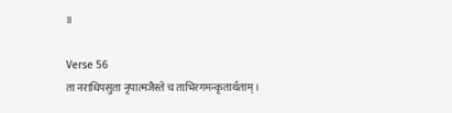॥

Verse 56
ता नराधिपसुता नृपात्मजैस्ते च ताभिरगमन्कृतार्थताम् ।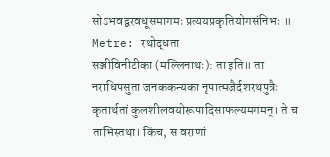सोऽभवद्वरवधूसमागमः प्रत्ययप्रकृतियोगसंनिभः ॥
Metre: रथोद्धता
सञ्जीविनीटीका (मल्लिनाथः): ता इति॥ ता नराधिपसुता जनककन्यका नृपात्मजैर्दशरथपुत्रैः कृतार्थतां कुलशीलवयोरूपादिसाफल्यमगमन्। ते च ताभिस्तथा। किंच, स वराणां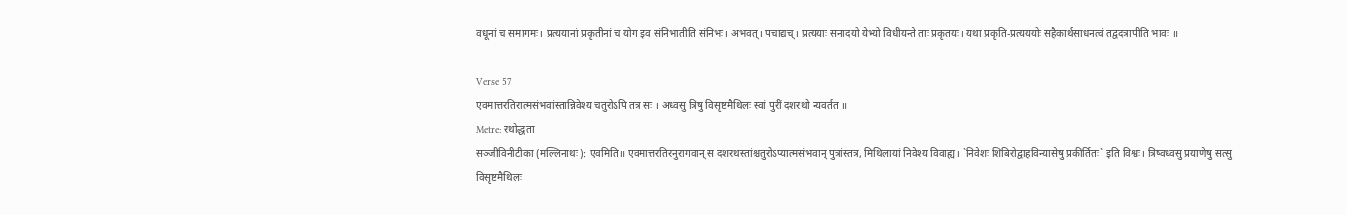वधूनां च समागमः। प्रत्ययानां प्रकृतीनां च योग इव संनिभातीति संनिभः। अभवत्। पचाद्यच्। प्रत्ययाः सनादयो येभ्यो विधीयन्ते ताः प्रकृतयः। यथा प्रकृति-प्रत्यययोः सहैकार्थसाधनत्वं तद्वदत्रापीति भावः ॥

Verse 57
एवमात्तरतिरात्मसंभवांस्तान्निवेश्य चतुरोऽपि तत्र सः । अध्वसु त्रिषु विसृष्टमैथिलः स्वां पुरीं दशरथो न्यवर्तत ॥
Metre: रथोद्धता
सञ्जीविनीटीका (मल्लिनाथः): एवमिति॥ एवमात्तरतिरनुरागवान् स दशरथस्तांश्चतुरोऽप्यात्मसंभवान् पुत्रांस्तत्र, मिथिलायां निवेश्य विवाह्य। `निवेशः शिबिरोद्वाहविन्यासेषु प्रकीर्तितः` इति विश्वः। त्रिष्वध्वसु प्रयाणेषु सत्सु विसृष्टमैथिलः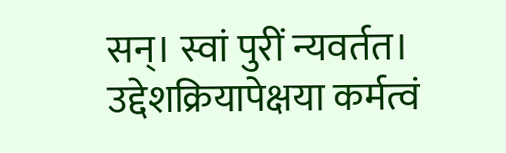सन्। स्वां पुरीं न्यवर्तत। उद्देशक्रियापेक्षया कर्मत्वं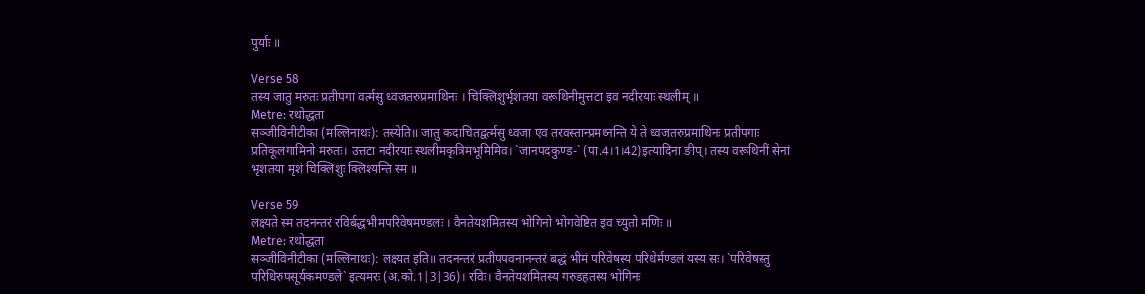पुर्याः ॥

Verse 58
तस्य जातु मरुतः प्रतीपगा वर्त्मसु ध्वजतरुप्रमाथिनः । चिक्लिशुर्भृशतया वरूथिनीमुत्तटा इव नदीरयाः स्थलीम् ॥
Metre: रथोद्धता
सञ्जीविनीटीका (मल्लिनाथः): तस्येति॥ जातु कदाचितद्वर्त्मसु ध्वजा एव तरवस्तान्प्रमथ्नन्ति ये ते ध्वजतरुप्रमाथिनः प्रतीपगाः प्रतिकूलगामिनो मरुतः। उत्तटा नदीरयाः स्थलीमकृत्रिमभूमिमिव। `जानपदकुण्ड-` (पा.4।1।42)इत्यादिना ङीप्। तस्य वरूथिनीं सेनां भृशतया मृशं चिक्लिशुः क्लिश्यन्ति स्म ॥

Verse 59
लक्ष्यते स्म तदनन्तरं रविर्बद्धभीमपरिवेषमण्डलः । वैनतेयशमितस्य भोगिनो भोगवेष्टित इव च्युतो मणिः ॥
Metre: रथोद्धता
सञ्जीविनीटीका (मल्लिनाथः): लक्ष्यत इति॥ तदनन्तरं प्रतीपपवनानन्तरं बद्धं भीमं परिवेषस्य परिधेर्मण्डलं यस्य सः। `परिवेषस्तु परिधिरुपसूर्यकमण्डले` इत्यमरः (अ.को.1|3|36)। रविः। वैनतेयशमितस्य गरुडहतस्य भोगिनः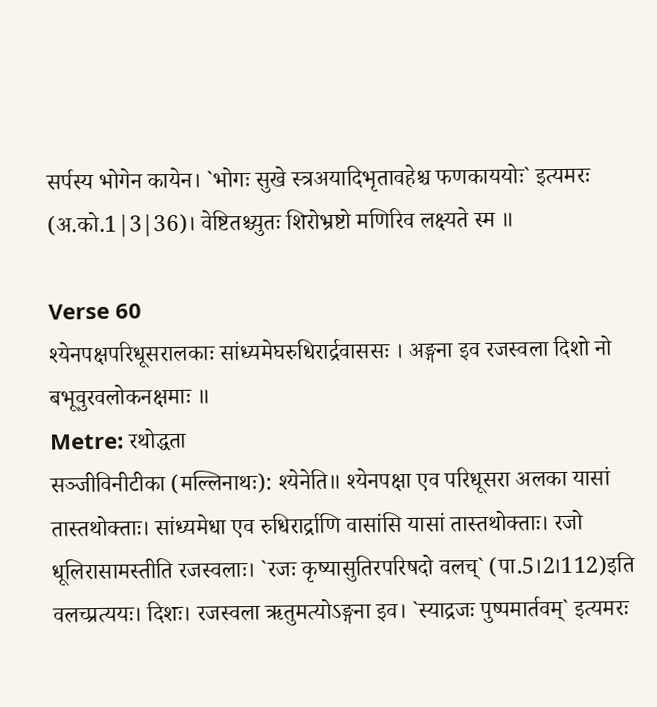सर्पस्य भोगेन कायेन। `भोगः सुखे स्त्रअयादिभृतावहेश्च फणकाययोः` इत्यमरः (अ.को.1|3|36)। वेष्टितश्च्युतः शिरोभ्रष्टो मणिरिव लक्ष्यते स्म ॥

Verse 60
श्येनपक्षपरिधूसरालकाः सांध्यमेघरुधिरार्द्रवाससः । अङ्गना इव रजस्वला दिशो नो बभूवुरवलोकनक्षमाः ॥
Metre: रथोद्धता
सञ्जीविनीटीका (मल्लिनाथः): श्येनेति॥ श्येनपक्षा एव परिधूसरा अलका यासां तास्तथोक्ताः। सांध्यमेधा एव रुधिरार्द्राणि वासांसि यासां तास्तथोक्ताः। रजो धूलिरासामस्तीति रजस्वलाः। `रजः कृष्यासुतिरपरिषदो वलच्` (पा.5।2।112)इति वलच्प्रत्ययः। दिशः। रजस्वला ऋतुमत्योऽङ्गना इव। `स्याद्रजः पुष्पमार्तवम्` इत्यमरः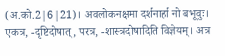(अ.को.2|6|21)। अवलोकनक्षमा दर्शनार्हा नो बभूवुः। एकत्र, -दृष्टिदोषात्, परत्र, -शास्त्रदोषादिति विज्ञेयम्। अत्र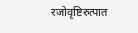रजोवृष्टिरुत्पात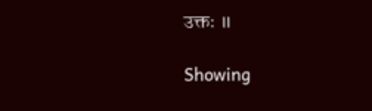उक्तः ॥

Showing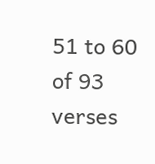51 to 60 of 93 verses